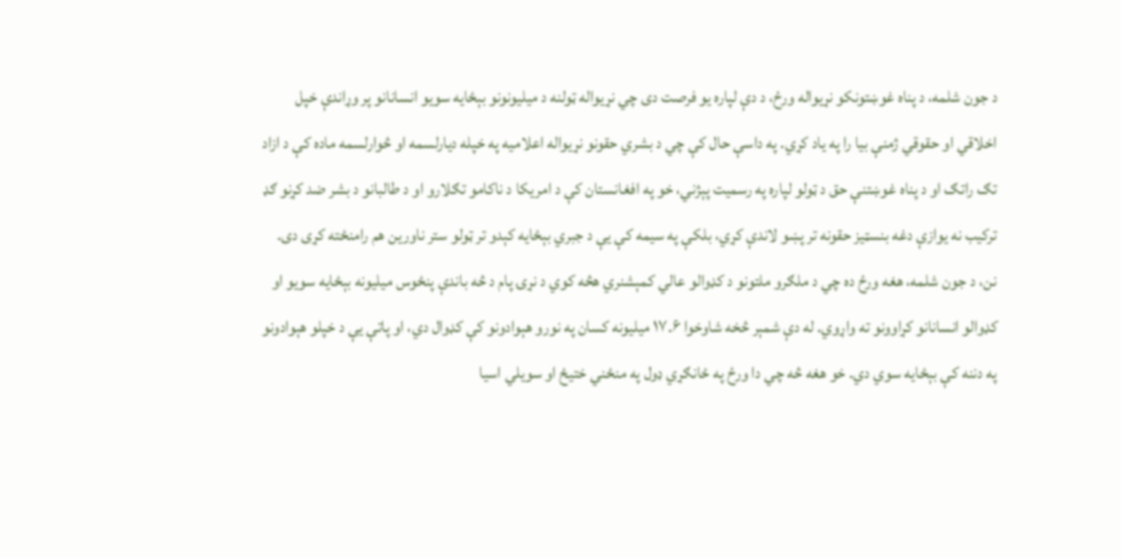د جون شلمه، د پناه غوښتونکو نړیواله ورځ، د دې لپاره یو فرصت دی چي نړیواله ټولنه د میلیونونو بېځایه سویو انسانانو پر وړاندې خپل اخلاقي او حقوقي ژمنې بیا را په یاد کړي. په داسې حال کې چي د بشري حقونو نړیواله اعلامیه په خپله دیارلسمه او څوارلسمه ماده کې د ازاد تګ راتګ او د پناه غوښتنې حق د ټولو لپاره په رسمیت پېژني، خو په افغانستان کې د امریکا د ناکامو تګلارو او د طالبانو د بشر ضد کړنو ګډ ترکیب نه یوازې دغه بنسټیز حقونه تر پښو لاندې کړي، بلکې په سیمه کې یې د جبري بېځایه کېدو تر ټولو ستر ناورین هم رامنځته کړی دی.
نن، د جون شلمه، هغه ورځ ده چي د ملګرو ملتونو د کډوالو عالي کمېشنري هڅه کوي د نړۍ پام د څه باندې پنځوس میلیونه بېځایه سویو او کډوالو انسانانو کړاوونو ته واړوي. له دې شمېر څخه شاوخوا ۱۷.۶ میلیونه کسان په نورو هېوادونو کې کډوال دي، او پاتې یې د خپلو هېوادونو په دننه کې بېځایه سوي دي. خو هغه څه چي دا ورځ په ځانګړي ډول په منځني ختیځ او سویلي اسیا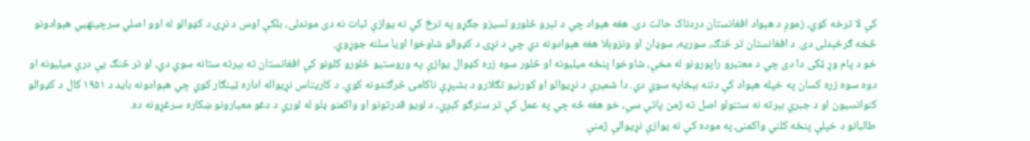کې لا ترخه کوي، زموږ د هېواد افغانستان دردناک حالت دی. هغه هېواد چي د تېرو څلورو لسیزو جګړو په ترڅ کې نه یوازې ثبات نه دی موندلی، بلکې اوس د نړۍ د کډوالو له اوو اصلي سرچینهيي هېوادونو څخه ګرځېدلی دی. د افغانستان تر څنګ، سوریه، سوډان او ونزوېلا هغه هېوادونه دي چي د نړۍ د کډوالو شاوخوا اویا سلنه جوړوي.
خو د پام وړ ټکی دا دی چي د معتبرو راپورونو له مخې، شاوخوا پنځه میلیونه او څلور سوه زره کډوال یوازې په وروستیو څلورو کلونو کې افغانستان ته بېرته ستانه سوي دي، او تر څنګ یې درې میلیونه او دوه سوه زره کسان په خپله هېواد کې دننه بېځایه سوي دي. دا شمېرې د نړیوالو او کورنیو تګلارو د بشپړې ناکامۍ څرګندونه کوي. د کاریتاس نړیواله اداره ټینګار کوي چي هېوادونه باید د ۱۹۵۱ کال د کډوالو کنوانسیون او د جبري بېرته نه ستنولو اصل ته ژمن پاتې سي، خو هغه څه چي په عمل کې تر سترګو کېږي، د لویو قدرتونو او واکمنو ډلو له لوري د دغو معیارونو ښکاره سرغړونه ده.
طالبانو د خپلې پنځه کلني واکمنۍ په موده کې نه یوازې نړیوالې ژمنې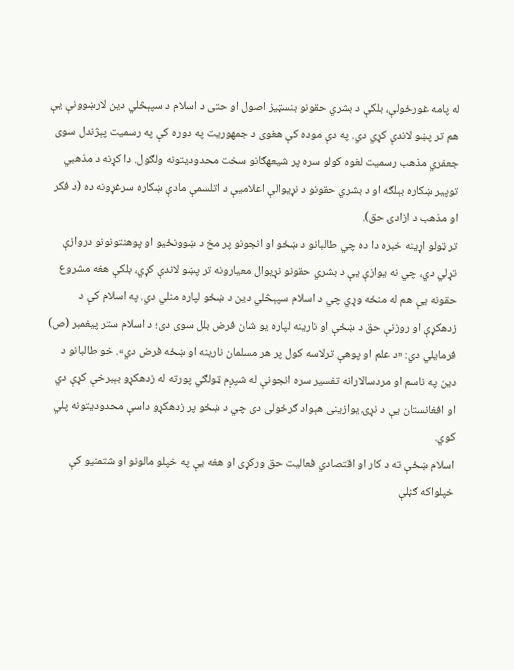له پامه غورځولې، بلکې د بشري حقونو بنسټیز اصول او حتی د اسلام د سپېڅلي دین لارښوونې یې هم تر پښو لاندې کړي دي. په دې موده کې هغوی د جمهوریت په دوره کې په رسمیت پېژندل سوی جعفري مذهب رسمیت لغوه کولو سره پر شیعهګانو سخت محدودیتونه ولګول. دا کړنه د مذهبي توپیر ښکاره بېلګه او د بشري حقونو د نړیوالې اعلامیې د اتلسمې مادې ښکاره سرغړونه ده (د فکر او مذهب د ازادۍ حق).
تر ټولو اړینه خبره دا ده چي طالبانو د ښځو او انجونو پر مخ د ښوونځیو او پوهنتونونو دروازې تړلي دي، چي نه یوازې یې د بشري حقونو نړیوال معیارونه تر پښو لاندې کړي، بلکې هغه مشروع حقونه یې هم له منځه وړي چي د اسلام سپېڅلي دین د ښځو لپاره منلي دي. په اسلام کې د زدهکړې او روزنې حق د ښځې او نارینه لپاره یو شان فرض بلل سوی دی؛ د اسلام ستر پیغمبر (ص) فرمایلي دي: «د علم او پوهې ترلاسه کول پر هر مسلمان نارینه او ښځه فرض دي». خو طالبانو د دین په ناسم او مردسالارانه تفسیر سره انجونې له شپږم ټولګي پورته له زدهکړو بېبرخې کړې دي او افغانستان یې د نړۍ یوازینی هېواد ګرځولی دی چي د ښځو پر زدهکړو داسې محدودیتونه پلي کوي.
اسلام ښځې ته د کار او اقتصادي فعالیت حق ورکړی او هغه یې په خپلو مالونو او شتمنیو کې خپلواکه ګڼلې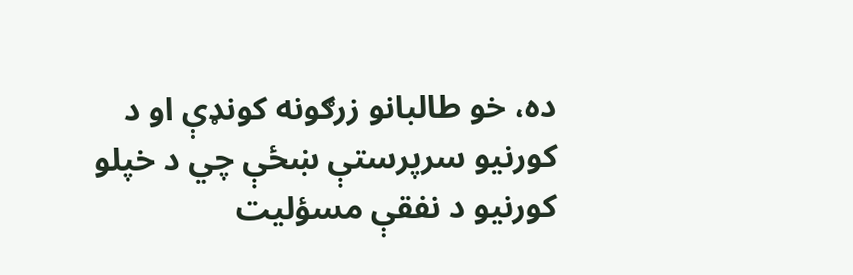ده، خو طالبانو زرګونه کونډې او د کورنیو سرپرستې ښځې چي د خپلو کورنیو د نفقې مسؤلیت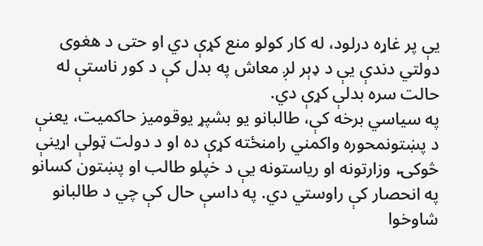یې پر غاړه درلود، له کار کولو منع کړې دي او حتی د هغوی دولتي دندې یې د ډېر لږ معاش په بدل کې د کور ناستې له حالت سره بدلې کړې دي.
په سیاسي برخه کې، طالبانو یو بشپړ یوقومیز حاکمیت، یعنې د پښتونمحوره واکمني رامنځته کړې ده او د دولت ټولې اړینې څوکۍ، وزارتونه او ریاستونه یې د خپلو طالب او پښتون کسانو په انحصار کې راوستي دي. په داسې حال کې چي د طالبانو شاوخوا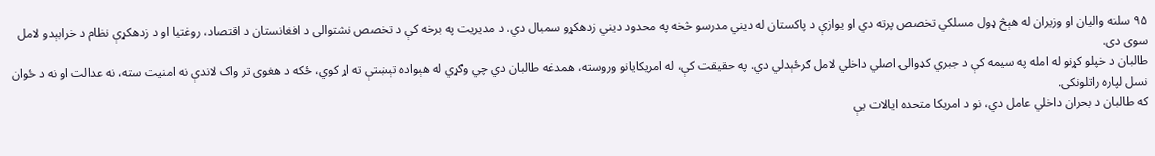۹۵ سلنه والیان او وزیران له هېڅ ډول مسلکي تخصص پرته دي او یوازې د پاکستان له دیني مدرسو څخه په محدود دیني زدهکړو سمبال دي. د مدیریت په برخه کې د تخصص نشتوالی د افغانستان د اقتصاد، روغتیا او د زدهکړې نظام د خرابېدو لامل سوی دی.
طالبان د خپلو کړنو له امله په سیمه کې د جبري کډوالۍ اصلي داخلي لامل ګرځېدلي دي. په حقیقت کې، له امریکایانو وروسته، همدغه طالبان دي چي وګړي له هېواده تېښتې ته اړ کوي، ځکه د هغوی تر واک لاندې نه امنیت سته، نه عدالت او نه د ځوان نسل لپاره راتلونکی.
که طالبان د بحران داخلي عامل دي، نو د امریکا متحده ایالات یې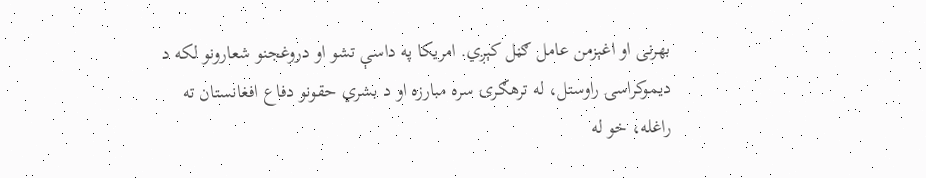بهرنی او اغېزمن عامل ګڼل کېږي. امریکا په داسې تشو او دروغجنو شعارونو لکه د دیموکراسۍ راوستل، له ترهګرۍ سره مبارزه او د بشري حقونو دفاع افغانستان ته راغله، خو له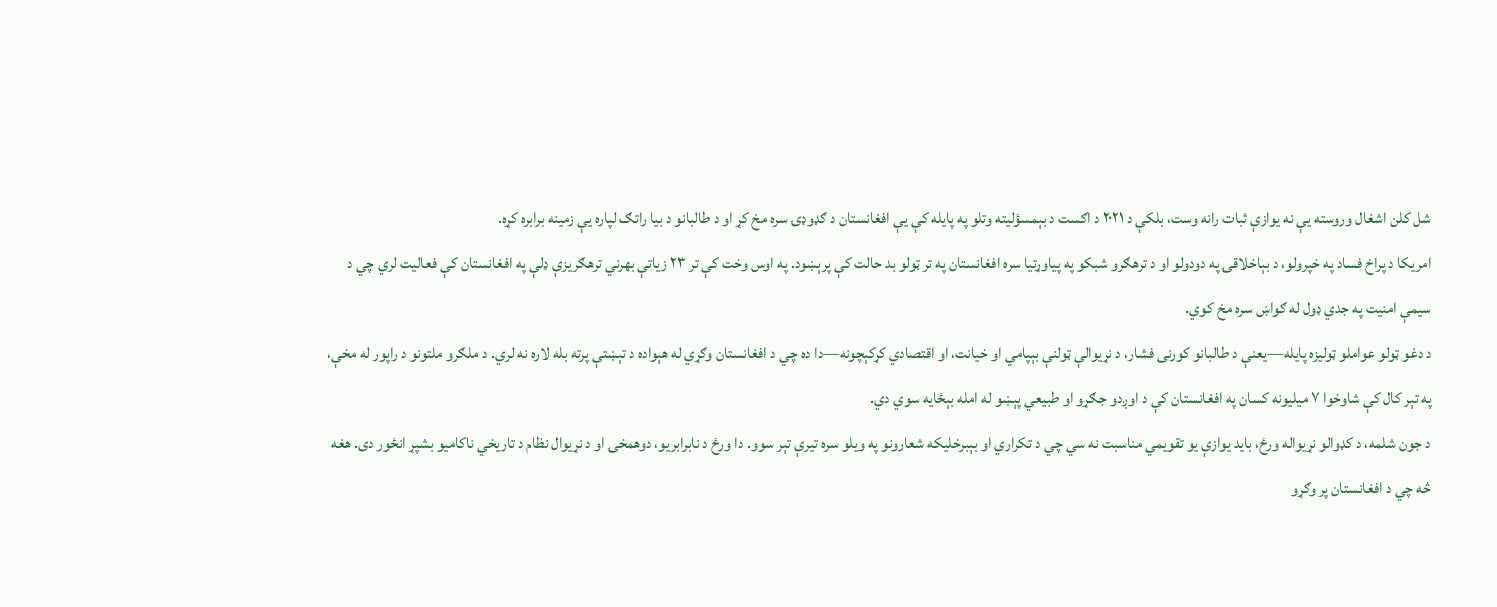شل کلن اشغال وروسته یې نه یوازې ثبات رانه وست، بلکې د ۲۰۲۱ د اګست د بېمسؤلیته وتلو په پایله کې یې افغانستان د ګډوډۍ سره مخ کړ او د طالبانو د بیا راتګ لپاره یې زمینه برابره کړه.
امریکا د پراخ فساد په خپرولو، د بېاخلاقۍ په دودولو او د ترهګرو شبکو په پیاوړتیا سره افغانستان په تر ټولو بد حالت کې پرېښود. په اوس وخت کې تر ۲۳ زیاتې بهرني ترهګریزې ډلې په افغانستان کې فعالیت لري چي د سیمې امنیت په جدي ډول له ګواښ سره مخ کوي.
د دغو ټولو عواملو ټولیزه پایله—یعنې د طالبانو کورنی فشار، د نړیوالې ټولنې بېپامي او خیانت، او اقتصادي کړکېچونه—دا ده چي د افغانستان وګړي له هېواده د تېښتې پرته بله لاره نه لري. د ملګرو ملتونو د راپور له مخې، په تېر کال کې شاوخوا ۷ میلیونه کسان په افغانستان کې د اوږدو جګړو او طبیعي پېښو له امله بېځایه سوي دي.
د جون شلمه، د کډوالو نړیواله ورځ، باید یوازې یو تقویمي مناسبت نه سي چي د تکراري او بېبرخلیکه شعارونو په ویلو سره تیرې تېر سوو. دا ورځ د نابرابریو، دوهمخۍ او د نړیوال نظام د تاریخي ناکامیو بشپړ انځور دی. هغه څه چي د افغانستان پر وګړو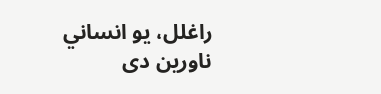راغلل، یو انساني ناورین دی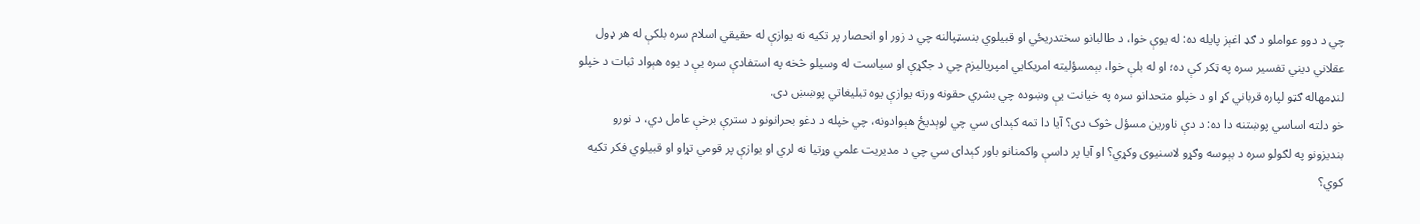چي د دوو عواملو د ګډ اغېز پایله ده: له یوې خوا، د طالبانو سختدریځي او قبیلوي بنسټپالنه چي د زور او انحصار پر تکیه نه یوازې له حقیقي اسلام سره بلکې له هر ډول عقلاني دیني تفسیر سره په ټکر کې ده؛ او له بلې خوا، بېمسؤلیته امریکایي امپریالیزم چي د جګړې او سیاست له وسیلو څخه په استفادې سره یې د یوه هېواد ثبات د خپلو لنډمهاله ګټو لپاره قرباني کړ او د خپلو متحدانو سره په خیانت یې وښوده چي بشري حقونه ورته یوازې یوه تبلیغاتي پوښښ دی.
خو دلته اساسي پوښتنه دا ده: د دې ناورین مسؤل څوک دی؟ آیا دا تمه کېدای سي چي لوېدیځ هېوادونه، چي خپله د دغو بحرانونو د سترې برخې عامل دي، د نورو بندیزونو په لګولو سره د بېوسه وګړو لاسنیوی وکړي؟ او آیا پر داسې واکمنانو باور کېدای سي چي د مدیریت علمي وړتیا نه لري او یوازې پر قومي تړاو او قبیلوي فکر تکیه کوي؟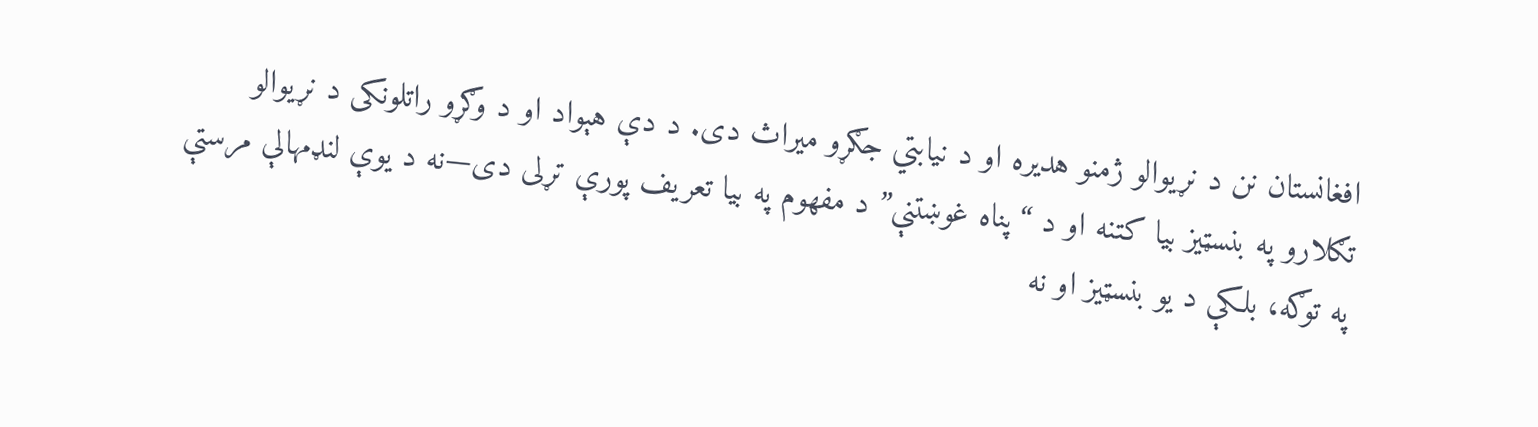افغانستان نن د نړیوالو ژمنو هدیره او د نیابتي جګړو میراث دی. د دې هېواد او د وګړو راتلونکی د نړیوالو تګلارو په بنسټیز بیا کتنه او د “پناه غوښتنې” د مفهوم په بیا تعریف پورې تړلی دی—نه د یوې لنډمهالې مرستې په توګه، بلکې د یو بنسټیز او نه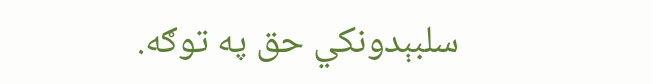سلبېدونکي حق په توګه.